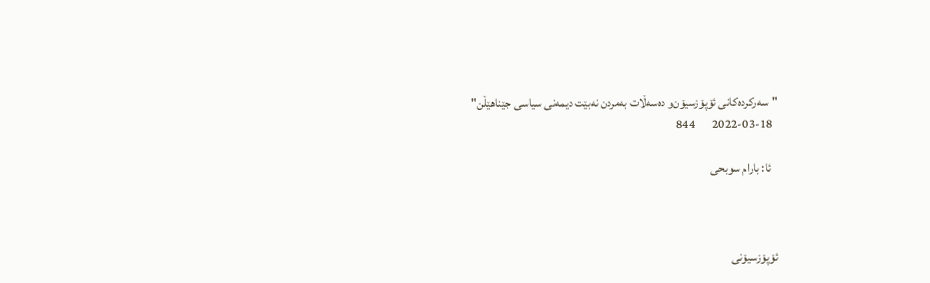"سه‌ركرده‌كانی‌ ئۆپۆزسیۆن‌و ده‌سه‌ڵات به‌مردن نه‌بێت دیمه‌نی‌ سیاسی‌ جێناهێڵن"
  2022-03-18       844

   ئا: بارام سوبحی‌



ئۆپۆزسیۆنی‌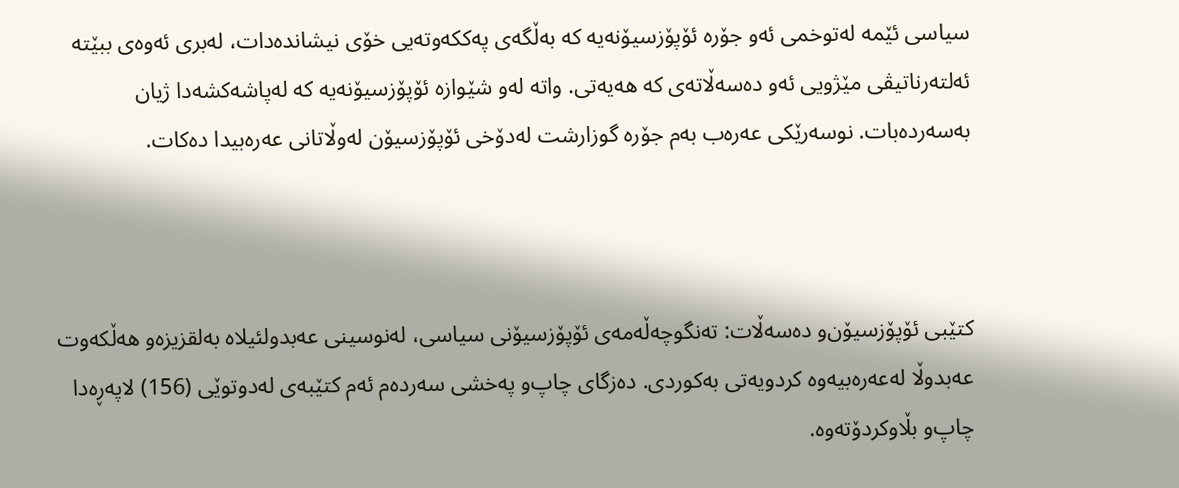سیاسی‌ ئێمه‌ له‌توخمی‌ ئه‌و جۆره‌ ئۆپۆزسیۆنه‌یه‌ كه‌ به‌ڵگه‌ی‌ په‌ككه‌وته‌یی‌ خۆی‌ نیشانده‌دات، له‌بری‌ ئه‌وه‌ی‌ ببێته‌ ئه‌لته‌رناتیڤی‌ مێژویی‌ ئه‌و ده‌سه‌ڵاته‌ی‌ كه‌ هه‌یه‌تی‌. واته‌ له‌و شێوازه‌ ئۆپۆزسیۆنه‌یه‌ كه‌ له‌پاشه‌كشه‌دا ژیان به‌سه‌رده‌بات. نوسه‌رێكی‌ عه‌ره‌ب به‌م جۆره‌ گوزارشت له‌دۆخی‌ ئۆپۆزسیۆن له‌وڵاتانی‌ عه‌ره‌بیدا ده‌كات.



كتێبی‌ ئۆپۆزسیۆن‌و ده‌سه‌ڵات: ته‌نگوچه‌ڵه‌مه‌ی‌ ئۆپۆزسیۆنی‌ سیاسی‌، له‌نوسینی‌ عه‌بدولئیلاه به‌لقزیزه‌و هه‌ڵكه‌وت عه‌بدوڵا له‌عه‌ره‌بیه‌وه‌ كردویه‌تی‌ به‌كوردی‌. ده‌زگای‌ چاپ‌و په‌خشی‌ سه‌رده‌م ئه‌م كتێبه‌ی‌ له‌دوتوێی‌ (156) لاپه‌ڕه‌دا چاپ‌و بڵاوكردۆته‌وه‌.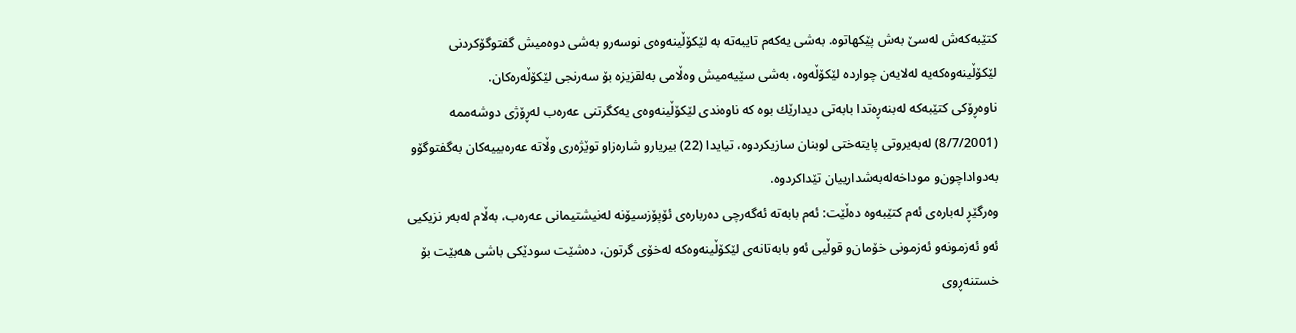كتێبه‌كه‌ش له‌سێ‌ به‌ش پێكهاتوه‌. به‌شی‌ یه‌كه‌م تایبه‌ته‌ به‌ لێكۆڵینه‌وه‌ی‌ نوسه‌رو به‌شی‌ دوه‌میش گفتوگۆكردنی‌ لێكۆڵینه‌وه‌كه‌یه‌ له‌لایه‌ن چوارده‌ لێكۆڵه‌وه‌، به‌شی‌ سێیه‌میش وه‌ڵامی‌ به‌لقزیزه‌ بۆ سه‌رنجی‌ لێكۆڵه‌ره‌كان.
ناوه‌ڕۆكی‌ كتێبه‌كه‌ له‌بنه‌ڕه‌تدا بابه‌تی‌ دیدارێك بوه‌ كه‌ ناوه‌ندی‌ لێكۆڵینه‌وه‌ی‌ یه‌كگرتنی‌ عه‌ره‌ب له‌ڕۆژی‌ دوشه‌ممه‌ (8/7/2001) له‌به‌یروتی‌ پایته‌ختی‌ لوبنان سازیكردوه‌، تیایدا (22) بیریارو شاره‌زاو توێژه‌ری‌ وڵاته‌ عه‌ره‌بییه‌كان به‌گفتوگۆو به‌دواداچون‌و موداخه‌له‌به‌شدارییان تێداكردوه‌.
وه‌رگێڕ له‌باره‌ی‌ ئه‌م كتێبه‌وه‌ ده‌ڵێت: ئه‌م بابه‌ته‌ ئه‌گه‌رچی‌ ده‌رباره‌ی‌ ئۆپۆزسیۆنه‌ له‌نیشتیمانی‌ عه‌ره‌ب، به‌ڵام له‌به‌ر نزیكیی‌ ئه‌و ئه‌زمونه‌و ئه‌زمونی‌ خۆمان‌و قوڵیی‌ ئه‌و بابه‌تانه‌ی‌ لێكۆڵینه‌وه‌كه‌ له‌خۆی‌ گرتون، ده‌شێت سودێكی‌ باشی‌ هه‌بێت بۆ خستنه‌ڕوی‌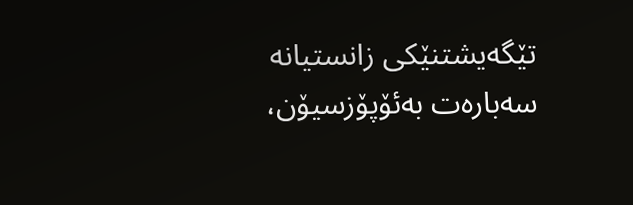تێگه‌یشتنێكی‌ زانستیانه‌ سه‌باره‌ت به‌ئۆپۆزسیۆن،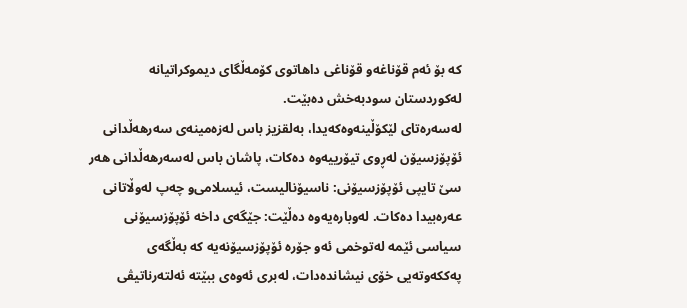كه‌ بۆ ئه‌م قۆناغه‌و قۆناغی‌ داهاتوی‌ كۆمه‌ڵگای‌ دیموكراتیانه‌ له‌كوردستان سودبه‌خش ده‌بێت.
له‌سه‌ره‌تای‌ لێكۆڵینه‌وه‌كه‌یدا، به‌لقزیز باس له‌زه‌مینه‌ی‌ سه‌رهه‌ڵدانی‌ ئۆپۆزسیۆن له‌ڕوی‌ تیۆرییه‌وه‌ ده‌كات، پاشان باس له‌سه‌رهه‌ڵدانی‌ هه‌ر سێ‌ تایپی‌ ئۆپۆزسیۆنی‌: ناسیۆنالیست، ئیسلامی‌‌و چه‌پ له‌وڵاتانی‌ عه‌ره‌بیدا ده‌كات. له‌وباره‌یه‌وه‌ ده‌ڵێت: جێگه‌ی‌ داخه‌ ئۆپۆزسیۆنی‌ سیاسی‌ ئێمه‌ له‌توخمی‌ ئه‌و جۆره‌ ئۆپۆزسیۆنه‌یه‌ كه‌ به‌ڵگه‌ی‌ په‌ككه‌وته‌یی‌ خۆی‌ نیشانده‌دات، له‌بری‌ ئه‌وه‌ی‌ ببێته‌ ئه‌لته‌رناتیڤی‌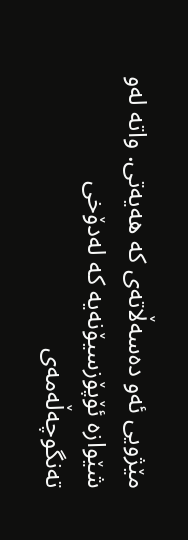مێژویی‌ ئه‌و ده‌سه‌ڵاته‌ی‌ كه‌ هه‌یه‌تی‌. واته‌ له‌و شێوازه‌ ئۆپۆزسیۆنه‌یه‌ كه‌ له‌دۆخی‌ ته‌نگوچه‌ڵه‌مه‌ی‌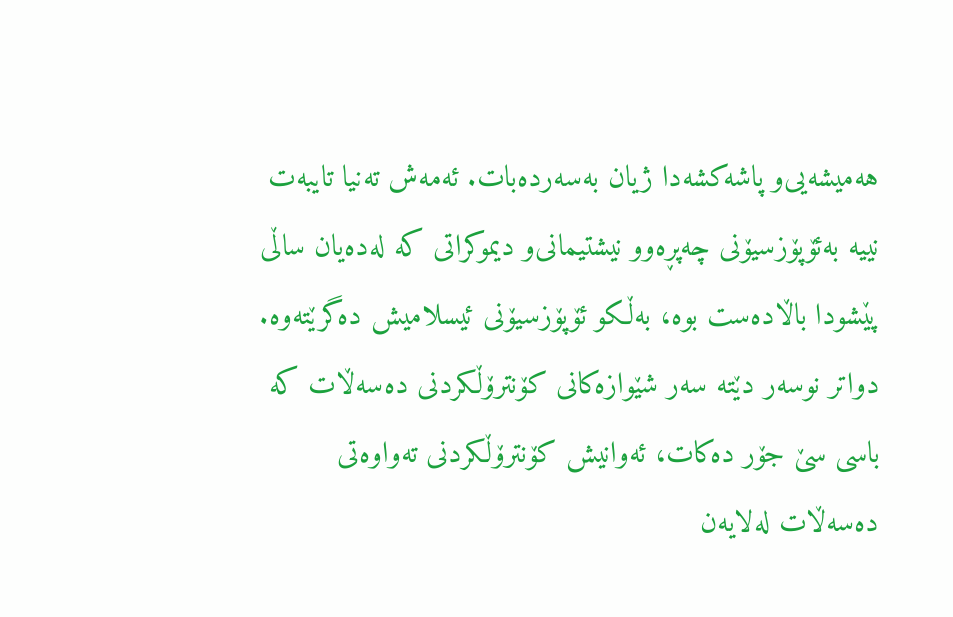هه‌میشه‌یی‌‌و پاشه‌كشه‌دا ژیان به‌سه‌رده‌بات. ئه‌مه‌ش ته‌نیا تایبه‌ت نییه‌ به‌ئۆپۆزسیۆنی‌ چه‌پڕه‌وو نیشتیمانی‌‌و دیموكراتی‌ كه‌ له‌ده‌یان ساڵی‌ پێشودا باڵاده‌ست بوه‌، به‌ڵكو ئۆپۆزسیۆنی‌ ئیسلامیش ده‌گرێته‌وه‌.
دواتر نوسه‌ر دێته‌ سه‌ر شێوازه‌كانی‌ كۆنترۆڵكردنی‌ ده‌سه‌ڵات كه‌ باسی‌ سێ‌ جۆر ده‌كات، ئه‌وانیش كۆنترۆڵكردنی‌ ته‌واوه‌تی‌ ده‌سه‌ڵات له‌لایه‌ن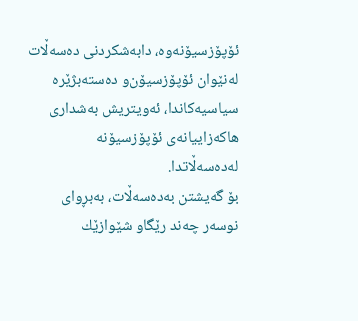ئۆپۆزسیۆنه‌وه‌، دابه‌شكردنی‌ ده‌سه‌ڵات له‌نێوان ئۆپۆزسیۆن‌و ده‌سته‌بژێره‌ سیاسیه‌كاندا، ئه‌ویتریش به‌شداری‌ هاكه‌زاییانه‌ی‌ ئۆپۆزسیۆنه‌ له‌ده‌سه‌ڵاتدا.
بۆ گه‌یشتن به‌ده‌سه‌ڵات، به‌بڕوای‌ نوسه‌ر چه‌ند رێگاو شێوازێك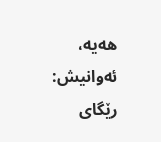هه‌یه‌، ئه‌وانیش: رێگای‌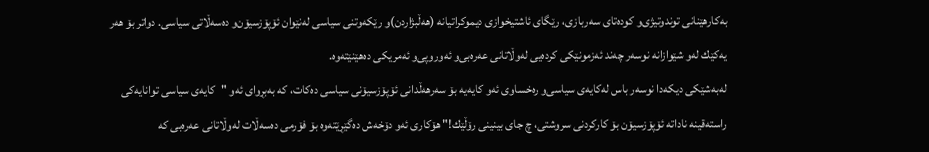به‌كارهێنانی‌ توندوتیژی‌‌و كوده‌تای‌ سه‌ربازی‌، رێگای‌ ئاشتیخوازی‌ دیموكراتیانه‌ (هه‌ڵبژاردن)و رێكه‌وتنی‌ سیاسی‌ له‌نێوان ئۆپۆزسیۆن‌و ده‌سه‌ڵاتی‌ سیاسی‌. دواتر بۆ هه‌ر یه‌كێك له‌و شێوازانه‌ نوسه‌ر چه‌ند ئه‌زمونێكی‌ كرده‌یی‌ له‌وڵاتانی‌ عه‌ره‌بی‌‌و ئه‌وروپی‌‌و ئه‌مریكی‌ ده‌هێنێته‌وه‌.
له‌به‌شێكی‌ دیكه‌دا نوسه‌ر باس له‌كایه‌ی‌ سیاسی‌‌و ره‌خساوی‌ ئه‌و كایه‌یه‌ بۆ سه‌رهه‌ڵدانی‌ ئۆپۆزسیۆنی‌ سیاسی‌ ده‌كات، كه‌ به‌بڕوای‌ ئه‌و "كایه‌ی‌ سیاسی‌ توانایه‌كی‌ راسته‌قینه‌ ناداته‌ ئۆپۆزسیۆن بۆ كاركردنی‌ سروشتی‌، چ جای‌ بینینی‌ رۆڵێك!" هۆكاری‌ ئه‌و دۆخه‌ش ده‌گێڕێته‌وه‌ بۆ فۆرمی‌ ده‌سه‌ڵات له‌وڵاتانی‌ عه‌ره‌بی‌ كه‌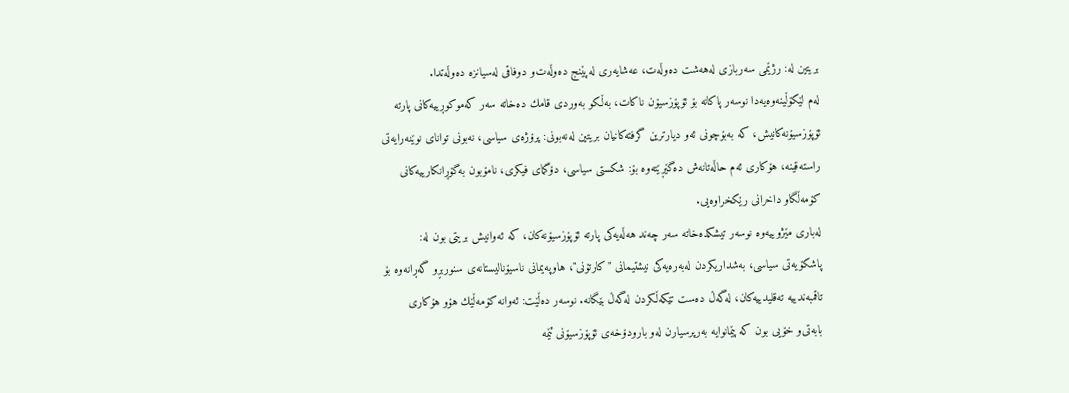بریتین له‌: رژێمی‌ سه‌ربازی‌ له‌هه‌شت ده‌وڵه‌ت، عه‌شایه‌ری‌ له‌پێنج ده‌وڵه‌ت‌و دوفاقی‌ له‌سیانزه‌ ده‌وڵه‌تدا.
له‌م لێكۆڵینه‌وه‌یه‌دا نوسه‌ر پاكانه‌ بۆ ئۆپۆزسیۆن ناكات، به‌ڵكو به‌وردی‌ قامك ده‌خاته‌ سه‌ر كه‌موكوڕییه‌كانی‌ پارته‌ ئۆپۆزسیۆنه‌كانیش، كه‌ به‌بۆچونی‌ ئه‌و دیارترین گرفته‌كانیان بریتین له‌نه‌بونی‌: پرۆژه‌ی‌ سیاسی‌، نه‌بونی‌ توانای‌ نوێنه‌رایه‌تی‌ راسته‌قینه‌، هۆكاری‌ ئه‌م حاڵه‌تانه‌ش ده‌گێڕێته‌وه‌ بۆ: شكستی‌ سیاسی‌، دۆگمای‌ فیكری‌، نامۆبون به‌گۆڕانكارییه‌كانی‌ كۆمه‌ڵگاو داخرانی‌ رێكخراوه‌یی‌.
له‌باری‌ مێژوییه‌وه‌ نوسه‌ر تیشكده‌خاته‌ سه‌ر چه‌ند هه‌ڵه‌یه‌كی‌ پارته‌ ئۆپۆزسیۆنه‌كان، كه‌ ئه‌وانیش بریتی‌ بون له‌: پاشكۆیه‌تی‌ سیاسی‌، به‌شداریكردن له‌به‌ره‌یه‌كی‌ نیشتیمانی‌ "كارتۆنی‌"، هاوپه‌یمانی‌ ناسیۆنالیستانه‌ی‌ سنوربڕو گه‌ڕانه‌وه‌ بۆ تاقمبه‌ندییه‌ ته‌قلیدییه‌كان، له‌گه‌ڵ ده‌ست تێكه‌ڵكردن له‌گه‌ڵ بێگانه‌. نوسه‌ر ده‌ڵێت: ئه‌وانه‌ كۆمه‌ڵێك هۆو هۆكاری‌ بابه‌تی‌‌و خۆیی‌ بون كه‌ پێمانوایه‌ به‌رپرسیارن له‌و بارودۆخه‌ی‌ ئۆپۆزسیۆنی‌ ئێمه‌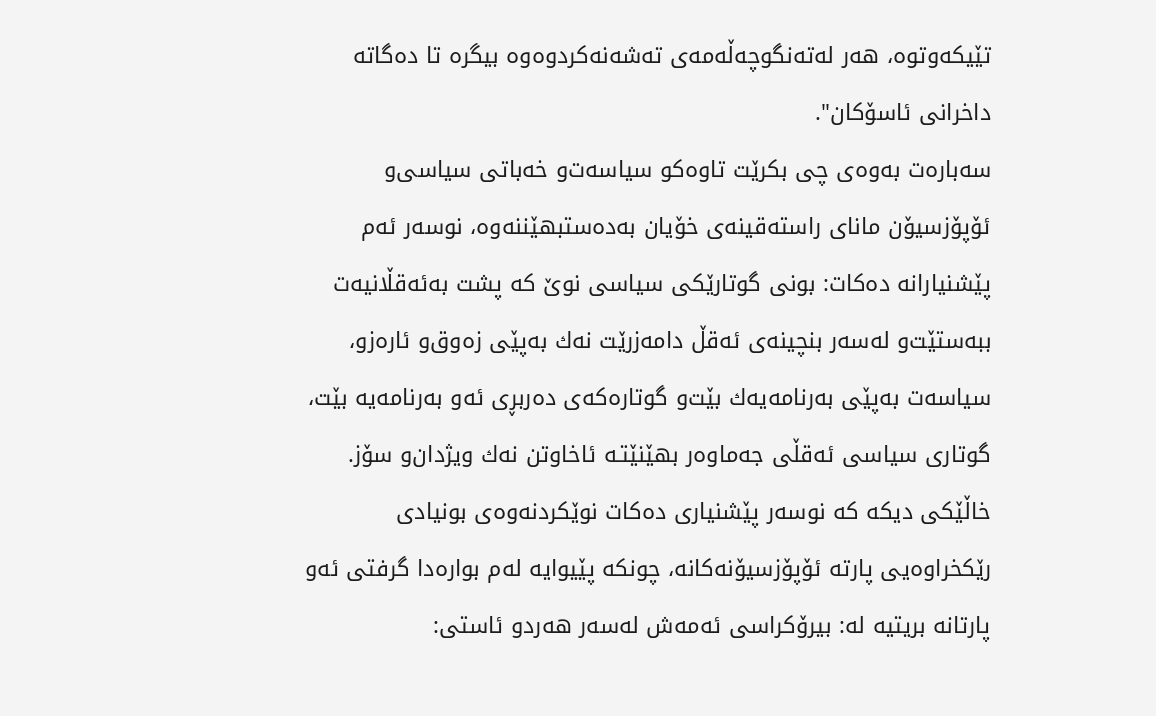تێیكه‌وتوه‌، هه‌ر له‌ته‌نگوچه‌ڵه‌مه‌ی‌ ته‌شه‌نه‌كردوه‌وه‌ بیگره‌ تا ده‌گاته‌ داخرانی‌ ئاسۆكان".
سه‌باره‌ت به‌وه‌ی‌ چی‌ بكرێت تاوه‌كو سیاسه‌ت‌و خه‌باتی‌ سیاسی‌‌و ئۆپۆزسیۆن مانای‌ راسته‌قینه‌ی‌ خۆیان به‌ده‌ستبهێننه‌وه‌، نوسه‌ر ئه‌م پێشنیارانه‌ ده‌كات: بونی‌ گوتارێكی‌ سیاسی‌ نوێ‌ كه‌ پشت به‌ئه‌قڵانیه‌ت ببه‌ستێت‌و له‌سه‌ر بنچینه‌ی‌ ئه‌قڵ دامه‌زرێت نه‌ك به‌پێی‌ زه‌وق‌و ئاره‌زو، سیاسه‌ت به‌پێی‌ به‌رنامه‌یه‌ك بێت‌و گوتاره‌كه‌ی‌ ده‌ربڕی‌ ئه‌و به‌رنامه‌یه‌ بێت، گوتاری‌ سیاسی‌ ئه‌قڵی‌ جه‌ماوه‌ر بهێنێتـه‌ ئاخاوتن نه‌ك ویژدان‌و سۆز.
خاڵێكی‌ دیكه‌ كه‌ نوسه‌ر پێشنیاری‌ ده‌كات نوێكردنه‌وه‌ی‌ بونیادی‌ رێكخراوه‌یی‌ پارته‌ ئۆپۆزسیۆنه‌كانه‌، چونكه‌ پێیوایه‌ له‌م بواره‌دا گرفتی‌ ئه‌و پارتانه‌ بریتیه‌ له‌: بیرۆكراسی‌ ئه‌مه‌ش له‌سه‌ر هه‌ردو ئاستی‌: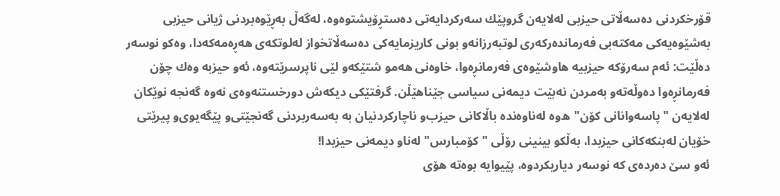قۆرخكردنی‌ ده‌سه‌ڵاتی‌ حیزبی‌ له‌لایه‌ن گروپێك سه‌ركردایه‌تی‌ ده‌ستڕۆیشتوه‌وه‌، له‌گه‌ڵ به‌ڕێوه‌بردنی‌ ژیانی‌ حیزبی‌ به‌شێوه‌یه‌كی‌ مه‌كته‌بی‌ فه‌رمانده‌ركه‌ری‌ لوتبه‌رزانه‌و بونی‌ كاریزمایه‌كی‌ ده‌سه‌ڵاتخواز له‌لوتكه‌ی‌ هه‌ڕه‌مه‌كه‌دا، وه‌كو نوسه‌ر ده‌ڵێت: ئه‌م سه‌رۆكه‌ حیزبیه‌ هاوشێوه‌ی‌ فه‌رمانڕه‌وا، خاوه‌نی‌ هه‌مو شتێكه‌و لێی‌ ناپرسرێته‌وه‌، ئه‌و حیزبه‌ وه‌ك چۆن فه‌رمانڕه‌وا ده‌وڵه‌ته‌و به‌مردن نه‌بێت دیمه‌نی‌ سیاسی‌ جێناهێڵن. گرفتێكی‌ دیكه‌ش دورخستنه‌وه‌ی‌ نه‌وه‌ گه‌نجه‌ نوێكان له‌لایه‌ن "پاسه‌وانانی‌ كۆن"ه‌وه‌ له‌ناوه‌نده‌ باڵاكانی‌ حیزب‌و ناچاركردنیان به‌ به‌سه‌ربردنی‌ گه‌نجێتی‌‌و پێگه‌یوی‌‌و پیرێتی‌ خۆیان له‌بنكه‌كانی‌ حیزبدا، به‌ڵكو بینینی‌ رۆڵی‌ "كۆمبارس" له‌ناو دیمه‌نی‌ حیزبدا!
ئه‌و سێ‌ ده‌رده‌ی‌ كه‌ نوسه‌ر دیاریكردوه‌، پێیوایه‌ بوه‌ته‌ هۆی‌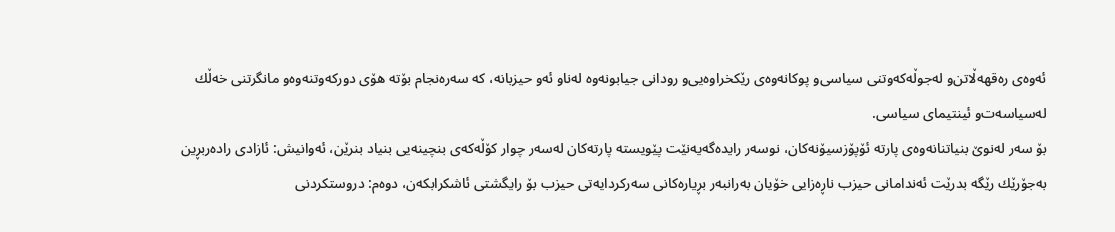ئه‌وه‌ی‌ ره‌قهه‌ڵاتن‌و له‌جوڵه‌كه‌وتنی‌ سیاسی‌‌و پوكانه‌وه‌ی‌ رێكخراوه‌یی‌‌و رودانی‌ جیابونه‌وه‌ له‌ناو ئه‌و حیزبانه‌، كه‌ سه‌ره‌نجام بۆته‌ هۆی‌ دوركه‌وتنه‌وه‌و مانگرتنی‌ خه‌ڵك له‌سیاسه‌ت‌و ئینتیمای‌ سیاسی‌.
بۆ سه‌ر له‌نوێ‌ بنیاتنانه‌وه‌ی‌ پارته‌ ئۆپۆزسیۆنه‌كان، نوسه‌ر رایده‌گه‌یه‌نێت پێویسته‌ پارته‌كان له‌سه‌ر چوار كۆڵه‌كه‌ی‌ بنچینه‌یی‌ بنیاد بنرێن، ئه‌وانیش: ئازادی‌ راده‌ربڕین به‌جۆرێك رێگه‌ بدرێت ئه‌ندامانی‌ حیزب ناڕه‌زایی‌ خۆیان به‌رانبه‌ر بڕیاره‌كانی‌ سه‌ركردایه‌تی‌ حیزب بۆ رایگشتی‌ ئاشكرابكه‌ن، دوه‌م: دروستكردنی‌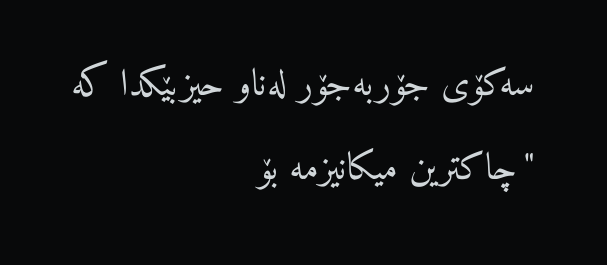سه‌كۆی‌ جۆربه‌جۆر له‌ناو حیزبێكدا كه‌ "چاكترین میكانیزمه‌ بۆ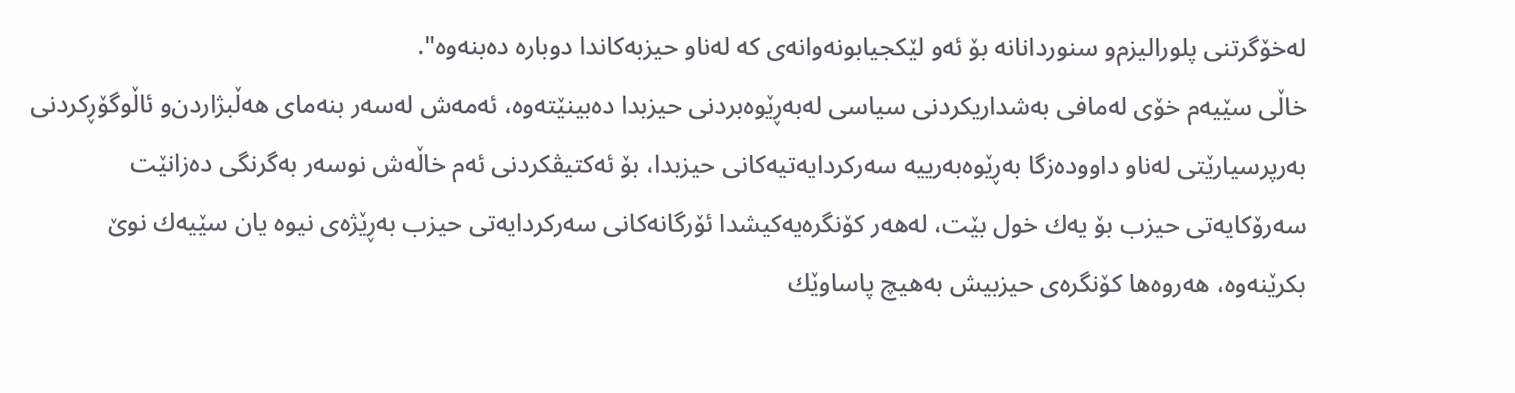له‌خۆگرتنی‌ پلورالیزم‌و سنوردانانه‌ بۆ ئه‌و لێكجیابونه‌وانه‌ی‌ كه‌ له‌ناو حیزبه‌كاندا دوباره‌ ده‌بنه‌وه‌".
خاڵی‌ سێیه‌م خۆی‌ له‌مافی‌ به‌شداریكردنی‌ سیاسی‌ له‌به‌ڕێوه‌بردنی‌ حیزبدا ده‌بینێته‌وه‌، ئه‌مه‌ش له‌سه‌ر بنه‌مای‌ هه‌ڵبژاردن‌و ئاڵوگۆڕكردنی‌ به‌رپرسیارێتی‌ له‌ناو داووده‌زگا به‌ڕێوه‌به‌رییه‌ سه‌ركردایه‌تیه‌كانی‌ حیزبدا، بۆ ئه‌كتیڤكردنی‌ ئه‌م خاڵه‌ش نوسه‌ر به‌گرنگی‌ ده‌زانێت سه‌رۆكایه‌تی‌ حیزب بۆ یه‌ك خول بێت، له‌هه‌ر كۆنگره‌یه‌كیشدا ئۆرگانه‌كانی‌ سه‌ركردایه‌تی‌ حیزب به‌ڕێژه‌ی‌ نیوه‌ یان سێیه‌ك نوێ‌ بكرێنه‌وه‌، هه‌روه‌ها كۆنگره‌ی‌ حیزبیش به‌هیچ پاساوێك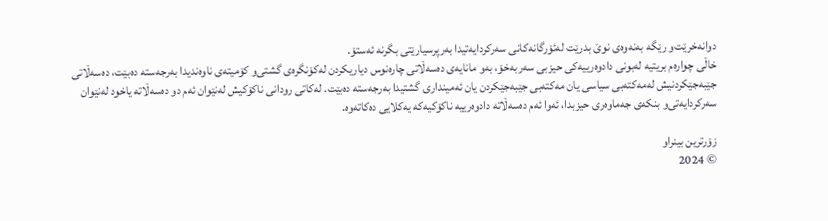دوانه‌خرێت‌و رێگه‌ به‌نه‌وه‌ی‌ نوێ‌ بدرێت له‌ئۆرگانه‌كانی‌ سه‌ركردایه‌تیدا به‌رپرسیارێتی‌ بگرنه‌ ئه‌ستۆ.
خاڵی‌ چواره‌م بریتیه‌ له‌بونی‌ دادوه‌رییه‌كی‌ حیزبی‌ سه‌ربه‌خۆ، به‌و مانایه‌ی‌ ده‌سه‌ڵاتی‌ چاره‌نوس دیاریكردن له‌كۆنگره‌ی‌ گشتی‌‌و كۆمیته‌ی‌ ناوه‌ندیدا به‌رجه‌سته‌ ده‌بێت، ده‌سه‌ڵاتی‌ جێبه‌جێكردنیش له‌مه‌كته‌بی‌ سیاسی‌ یان مه‌كته‌بی‌ جێبه‌جێكردن یان ئه‌مینداری‌ گشتیدا به‌رجه‌سته‌ ده‌بێت. له‌كاتی‌ رودانی‌ ناكۆكیش له‌نێوان ئه‌م دو ده‌سه‌ڵاته‌ یاخود له‌نێوان سه‌ركردایه‌تی‌‌و بنكه‌ی‌ جه‌ماوه‌ری‌ حیزبدا، ئه‌وا ئه‌م ده‌سه‌ڵاته‌ دادوه‌رییه‌ ناكۆكیه‌كه‌ یه‌كلایی‌ ده‌كاته‌وه‌.

زۆرترین بینراو
© 2024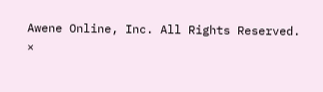Awene Online, Inc. All Rights Reserved.
×